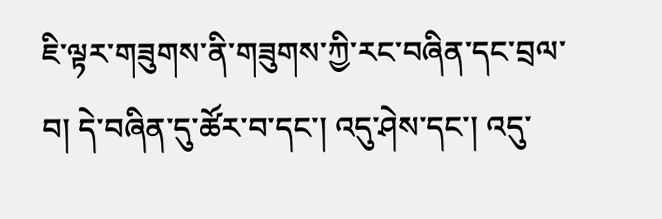ཇི་ལྟར་གཟུགས་ནི་གཟུགས་ཀྱི་རང་བཞིན་དང་བྲལ་བ། དེ་བཞིན་དུ་ཚོར་བ་དང་། འདུ་ཤེས་དང་། འདུ་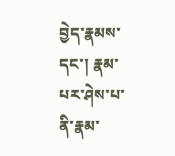བྱེད་རྣམས་དང་། རྣམ་པར་ཤེས་པ་ནི་རྣམ་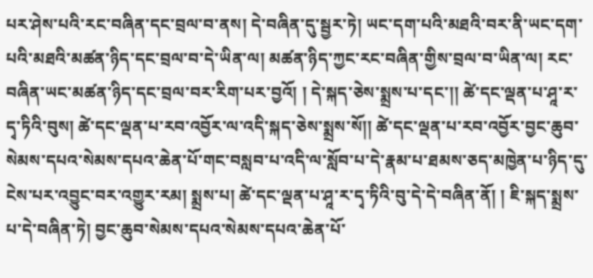པར་ཤེས་པའི་རང་བཞིན་དང་བྲལ་བ་ནས། དེ་བཞིན་དུ་སྦྱར་ཏེ། ཡང་དག་པའི་མཐའི་བར་ནི་ཡང་དག་པའི་མཐའི་མཚན་ཉིད་དང་བྲལ་བ་དེ་ཡིན་ལ། མཚན་ཉིད་ཀྱང་རང་བཞིན་གྱིས་བྲལ་བ་ཡིན་ལ། རང་བཞིན་ཡང་མཚན་ཉིད་དང་བྲལ་བར་རིག་པར་བྱའོ། ། དེ་སྐད་ཅེས་སྨྲས་པ་དང་།། ཚེ་དང་ལྡན་པ་ཤཱ་ར་དྭ་ཏིའི་བུས། ཚེ་དང་ལྡན་པ་རབ་འབྱོར་ལ་འདི་སྐད་ཅེས་སྨྲས་སོ།། ཚེ་དང་ལྡན་པ་རབ་འབྱོར་བྱང་ཆུབ་སེམས་དཔའ་སེམས་དཔའ་ཆེན་པོ་གང་བསླབ་པ་འདི་ལ་སློབ་པ་དེ་རྣམ་པ་ཐམས་ཅད་མཁྱེན་པ་ཉིད་དུ་ངེས་པར་འབྱུང་བར་འགྱུར་རམ། སྨྲས་པ། ཚེ་དང་ལྡན་པ་ཤཱ་ར་དྭ་ཏིའི་བུ་དེ་དེ་བཞིན་ནོ། ། ཇི་སྐད་སྨྲས་པ་དེ་བཞིན་ཏེ། བྱང་ཆུབ་སེམས་དཔའ་སེམས་དཔའ་ཆེན་པོ་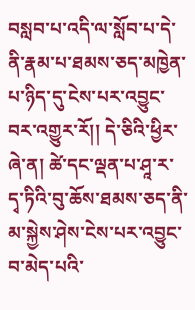བསླབ་པ་འདི་ལ་སློབ་པ་དེ་ནི་རྣམ་པ་ཐམས་ཅད་མཁྱེན་པ་ཉིད་དུ་ངེས་པར་འབྱུང་བར་འགྱུར་རོ།། དེ་ཅིའི་ཕྱིར་ཞེ་ན། ཚེ་དང་ལྡན་པ་ཤཱ་ར་དྭ་ཏིའི་བུ་ཆོས་ཐམས་ཅད་ནི་མ་སྐྱེས་ཤེས་ངེས་པར་འབྱུང་བ་མེད་པའི་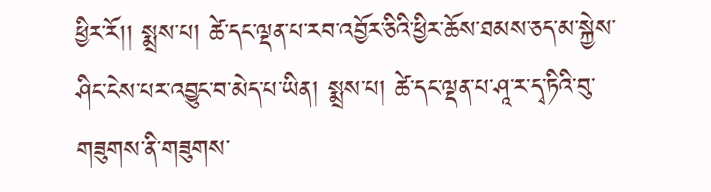ཕྱིར་རོ།། སྨྲས་པ། ཚེ་དང་ལྡན་པ་རབ་འབྱོར་ཅིའི་ཕྱིར་ཆོས་ཐམས་ཅད་མ་སྐྱེས་ཤིང་ངེས་པར་འབྱུང་བ་མེད་པ་ཡིན། སྨྲས་པ། ཚེ་དང་ལྡན་པ་ཤཱ་ར་དྭ་ཏིའི་བུ་གཟུགས་ནི་གཟུགས་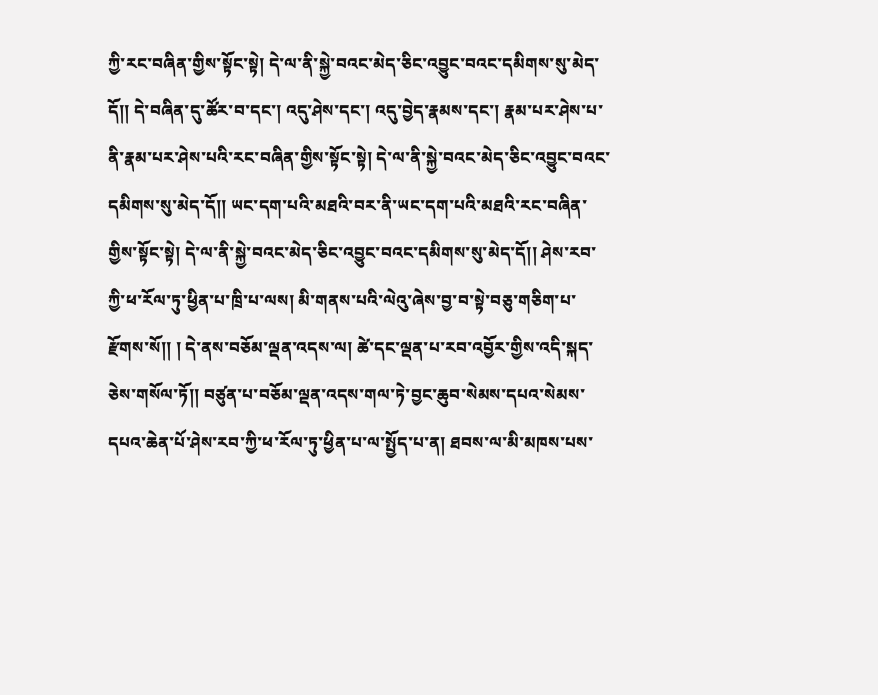ཀྱི་རང་བཞིན་གྱིས་སྟོང་སྟེ། དེ་ལ་ནི་སྐྱེ་བའང་མེད་ཅིང་འབྱུང་བའང་དམིགས་སུ་མེད་དོ།། དེ་བཞིན་དུ་ཚོར་བ་དང་། འདུ་ཤེས་དང་། འདུ་བྱེད་རྣམས་དང་། རྣམ་པར་ཤེས་པ་ནི་རྣམ་པར་ཤེས་པའི་རང་བཞིན་གྱིས་སྟོང་སྟེ། དེ་ལ་ནི་སྐྱེ་བའང་མེད་ཅིང་འབྱུང་བའང་དམིགས་སུ་མེད་དོ།། ཡང་དག་པའི་མཐའི་བར་ནི་ཡང་དག་པའི་མཐའི་རང་བཞིན་གྱིས་སྟོང་སྟེ། དེ་ལ་ནི་སྐྱེ་བའང་མེད་ཅིང་འབྱུང་བའང་དམིགས་སུ་མེད་དོ།། ཤེས་རབ་ཀྱི་ཕ་རོལ་ཏུ་ཕྱིན་པ་ཁྲི་པ་ལས། མི་གནས་པའི་ལེའུ་ཞེས་བྱ་བ་སྟེ་བཅུ་གཅིག་པ་རྫོགས་སོ།། ། དེ་ནས་བཅོམ་ལྡན་འདས་ལ། ཚེ་དང་ལྡན་པ་རབ་འབྱོར་གྱིས་འདི་སྐད་ཅེས་གསོལ་ཏོ།། བཙུན་པ་བཅོམ་ལྡན་འདས་གལ་ཏེ་བྱང་ཆུབ་སེམས་དཔའ་སེམས་དཔའ་ཆེན་པོ་ཤེས་རབ་ཀྱི་ཕ་རོལ་ཏུ་ཕྱིན་པ་ལ་སྤྱོད་པ་ན། ཐབས་ལ་མི་མཁས་པས་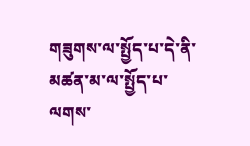གཟུགས་ལ་སྤྱོད་པ་དེ་ནི་མཚན་མ་ལ་སྤྱོད་པ་ལགས་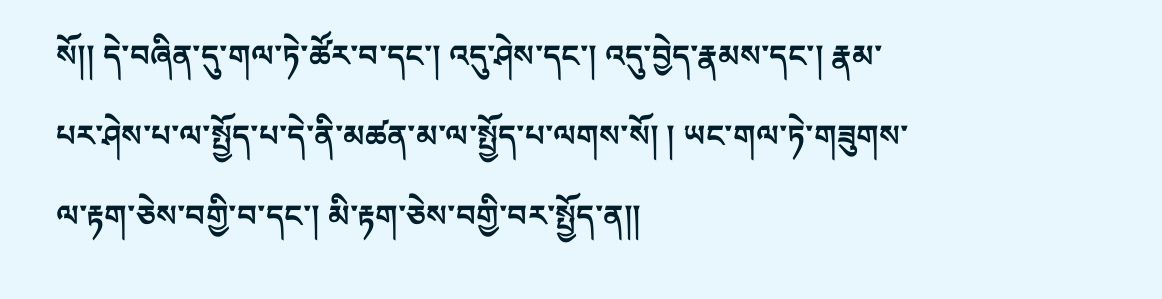སོ།། དེ་བཞིན་དུ་གལ་ཏེ་ཚོར་བ་དང་། འདུ་ཤེས་དང་། འདུ་བྱེད་རྣམས་དང་། རྣམ་པར་ཤེས་པ་ལ་སྤྱོད་པ་དེ་ནི་མཚན་མ་ལ་སྤྱོད་པ་ལགས་སོ། ། ཡང་གལ་ཏེ་གཟུགས་ལ་རྟག་ཅེས་བགྱི་བ་དང་། མི་རྟག་ཅེས་བགྱི་བར་སྤྱོད་ན།།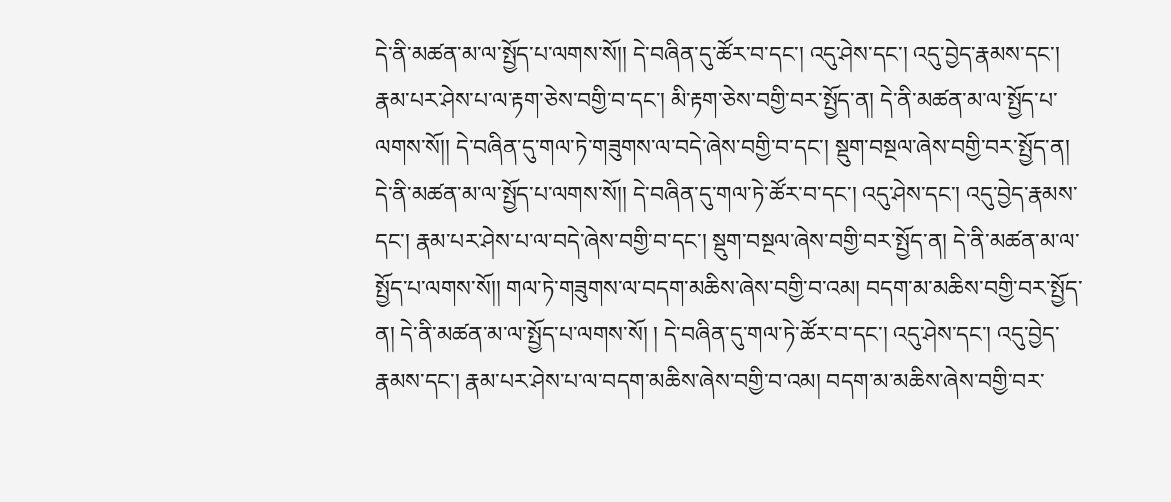དེ་ནི་མཚན་མ་ལ་སྤྱོད་པ་ལགས་སོ།། དེ་བཞིན་དུ་ཚོར་བ་དང་། འདུ་ཤེས་དང་། འདུ་བྱེད་རྣམས་དང་། རྣམ་པར་ཤེས་པ་ལ་རྟག་ཅེས་བགྱི་བ་དང་། མི་རྟག་ཅེས་བགྱི་བར་སྤྱོད་ན། དེ་ནི་མཚན་མ་ལ་སྤྱོད་པ་ལགས་སོ།། དེ་བཞིན་དུ་གལ་ཏེ་གཟུགས་ལ་བདེ་ཞེས་བགྱི་བ་དང་། སྡུག་བསྔལ་ཞེས་བགྱི་བར་སྤྱོད་ན། དེ་ནི་མཚན་མ་ལ་སྤྱོད་པ་ལགས་སོ།། དེ་བཞིན་དུ་གལ་ཏེ་ཚོར་བ་དང་། འདུ་ཤེས་དང་། འདུ་བྱེད་རྣམས་དང་། རྣམ་པར་ཤེས་པ་ལ་བདེ་ཞེས་བགྱི་བ་དང་། སྡུག་བསྔལ་ཞེས་བགྱི་བར་སྤྱོད་ན། དེ་ནི་མཚན་མ་ལ་སྤྱོད་པ་ལགས་སོ།། གལ་ཏེ་གཟུགས་ལ་བདག་མཆིས་ཞེས་བགྱི་བ་འམ། བདག་མ་མཆིས་བགྱི་བར་སྤྱོད་ན། དེ་ནི་མཚན་མ་ལ་སྤྱོད་པ་ལགས་སོ། ། དེ་བཞིན་དུ་གལ་ཏེ་ཚོར་བ་དང་། འདུ་ཤེས་དང་། འདུ་བྱེད་རྣམས་དང་། རྣམ་པར་ཤེས་པ་ལ་བདག་མཆིས་ཞེས་བགྱི་བ་འམ། བདག་མ་མཆིས་ཞེས་བགྱི་བར་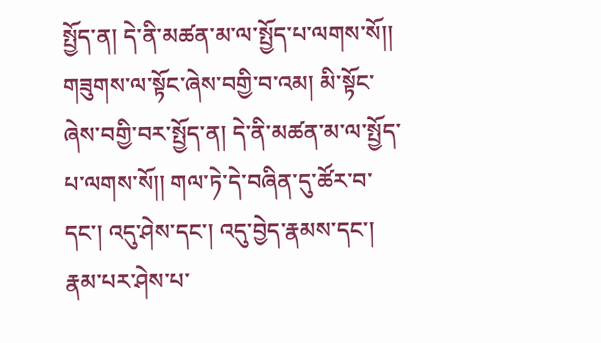སྤྱོད་ན། དེ་ནི་མཚན་མ་ལ་སྤྱོད་པ་ལགས་སོ།། གཟུགས་ལ་སྟོང་ཞེས་བགྱི་བ་འམ། མི་སྟོང་ཞེས་བགྱི་བར་སྤྱོད་ན། དེ་ནི་མཚན་མ་ལ་སྤྱོད་པ་ལགས་སོ།། གལ་ཏེ་དེ་བཞིན་དུ་ཚོར་བ་དང་། འདུ་ཤེས་དང་། འདུ་བྱེད་རྣམས་དང་། རྣམ་པར་ཤེས་པ་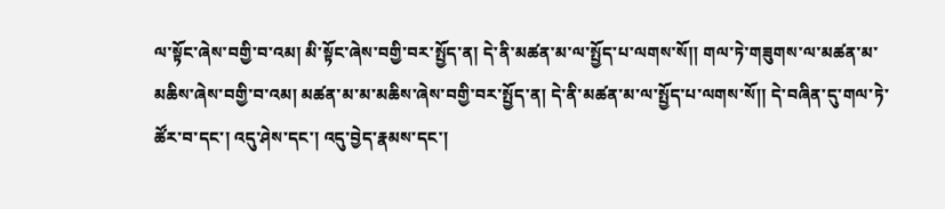ལ་སྟོང་ཞེས་བགྱི་བ་འམ། མི་སྟོང་ཞེས་བགྱི་བར་སྤྱོད་ན། དེ་ནི་མཚན་མ་ལ་སྤྱོད་པ་ལགས་སོ།། གལ་ཏེ་གཟུགས་ལ་མཚན་མ་མཆིས་ཞེས་བགྱི་བ་འམ། མཚན་མ་མ་མཆིས་ཞེས་བགྱི་བར་སྤྱོད་ན། དེ་ནི་མཚན་མ་ལ་སྤྱོད་པ་ལགས་སོ།། དེ་བཞིན་དུ་གལ་ཏེ་ཚོར་བ་དང་། འདུ་ཤེས་དང་། འདུ་བྱེད་རྣམས་དང་།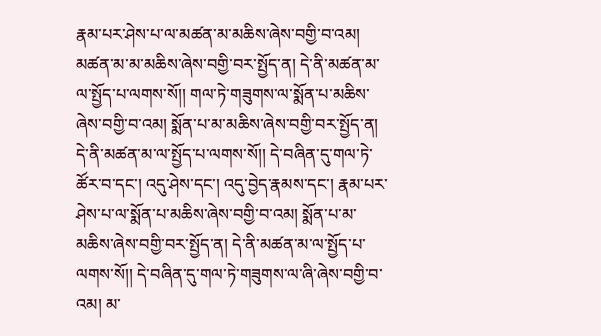རྣམ་པར་ཤེས་པ་ལ་མཚན་མ་མཆིས་ཞེས་བགྱི་བ་འམ། མཚན་མ་མ་མཆིས་ཞེས་བགྱི་བར་སྤྱོད་ན། དེ་ནི་མཚན་མ་ལ་སྤྱོད་པ་ལགས་སོ།། གལ་ཏེ་གཟུགས་ལ་སྨོན་པ་མཆིས་ཞེས་བགྱི་བ་འམ། སྨོན་པ་མ་མཆིས་ཞེས་བགྱི་བར་སྤྱོད་ན། དེ་ནི་མཚན་མ་ལ་སྤྱོད་པ་ལགས་སོ།། དེ་བཞིན་དུ་གལ་ཏེ་ཚོར་བ་དང་། འདུ་ཤེས་དང་། འདུ་བྱེད་རྣམས་དང་། རྣམ་པར་ཤེས་པ་ལ་སྨོན་པ་མཆིས་ཞེས་བགྱི་བ་འམ། སྨོན་པ་མ་མཆིས་ཞེས་བགྱི་བར་སྤྱོད་ན། དེ་ནི་མཚན་མ་ལ་སྤྱོད་པ་ལགས་སོ།། དེ་བཞིན་དུ་གལ་ཏེ་གཟུགས་ལ་ཞི་ཞེས་བགྱི་བ་འམ། མ་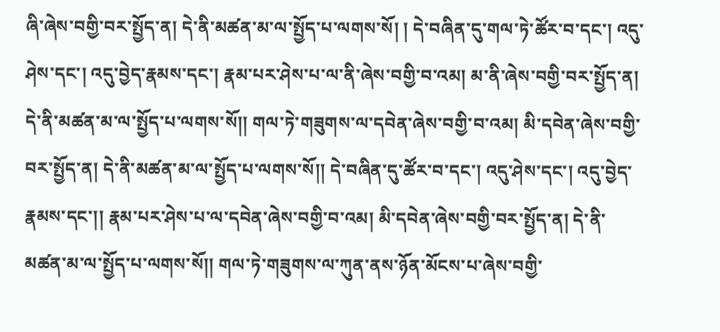ཞི་ཞེས་བགྱི་བར་སྤྱོད་ན། དེ་ནི་མཚན་མ་ལ་སྤྱོད་པ་ལགས་སོ། ། དེ་བཞིན་དུ་གལ་ཏེ་ཚོར་བ་དང་། འདུ་ཤེས་དང་། འདུ་བྱེད་རྣམས་དང་། རྣམ་པར་ཤེས་པ་ལ་ནི་ཞེས་བགྱི་བ་འམ། མ་ནི་ཞེས་བགྱི་བར་སྤྱོད་ན། དེ་ནི་མཚན་མ་ལ་སྤྱོད་པ་ལགས་སོ།། གལ་ཏེ་གཟུགས་ལ་དབེན་ཞེས་བགྱི་བ་འམ། མི་དབེན་ཞེས་བགྱི་བར་སྤྱོད་ན། དེ་ནི་མཚན་མ་ལ་སྤྱོད་པ་ལགས་སོ།། དེ་བཞིན་དུ་ཚོར་བ་དང་། འདུ་ཤེས་དང་། འདུ་བྱེད་རྣམས་དང་།། རྣམ་པར་ཤེས་པ་ལ་དབེན་ཞེས་བགྱི་བ་འམ། མི་དབེན་ཞེས་བགྱི་བར་སྤྱོད་ན། དེ་ནི་མཚན་མ་ལ་སྤྱོད་པ་ལགས་སོ།། གལ་ཏེ་གཟུགས་ལ་ཀུན་ནས་ཉོན་མོངས་པ་ཞེས་བགྱི་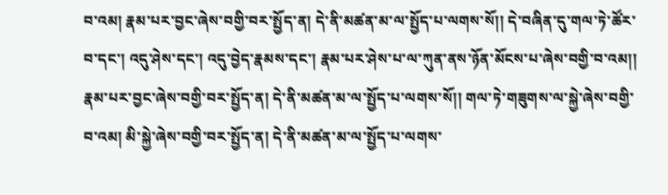བ་འམ། རྣམ་པར་བྱང་ཞེས་བགྱི་བར་སྤྱོད་ན། དེ་ནི་མཚན་མ་ལ་སྤྱོད་པ་ལགས་སོ།། དེ་བཞིན་དུ་གལ་ཏེ་ཚོར་བ་དང་། འདུ་ཤེས་དང་། འདུ་བྱེད་རྣམས་དང་། རྣམ་པར་ཤེས་པ་ལ་ཀུན་ནས་ཉོན་མོངས་པ་ཞེས་བགྱི་བ་འམ།། རྣམ་པར་བྱང་ཞེས་བགྱི་བར་སྤྱོད་ན། དེ་ནི་མཚན་མ་ལ་སྤྱོད་པ་ལགས་སོ།། གལ་ཏེ་གཟུགས་ལ་སྐྱེ་ཞེས་བགྱི་བ་འམ། མི་སྐྱེ་ཞེས་བགྱི་བར་སྤྱོད་ན། དེ་ནི་མཚན་མ་ལ་སྤྱོད་པ་ལགས་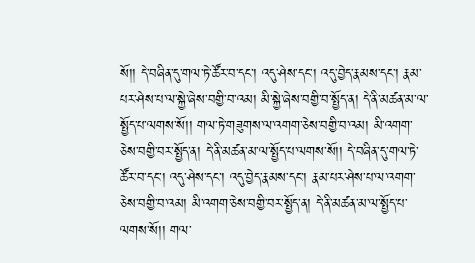སོ།། དེ་བཞིན་དུ་གལ་ཏེ་ཚོར་བ་དང་། འདུ་ཤེས་དང་། འདུ་བྱེད་རྣམས་དང་། རྣམ་པར་ཤེས་པ་ལ་སྐྱེ་ཞེས་བགྱི་བ་འམ། མི་སྐྱེ་ཞེས་བགྱི་བ་སྤྱོད་ན། དེ་ནི་མཚན་མ་ལ་སྤྱོད་པ་ལགས་སོ།། གལ་ཏེ་གཟུགས་ལ་འགག་ཅེས་བགྱི་བ་འམ། མི་འགག་ཅེས་བགྱི་བར་སྤྱོད་ན། དེ་ནི་མཚན་མ་ལ་སྤྱོད་པ་ལགས་སོ།། དེ་བཞིན་དུ་གལ་ཏེ་ཚོར་བ་དང་། འདུ་ཤེས་དང་། འདུ་བྱེད་རྣམས་དང་། རྣམ་པར་ཤེས་པ་ལ་འགག་ཅེས་བགྱི་བ་འམ། མི་འགག་ཅེས་བགྱི་བར་སྤྱོད་ན། དེ་ནི་མཚན་མ་ལ་སྤྱོད་པ་ལགས་སོ།། གལ་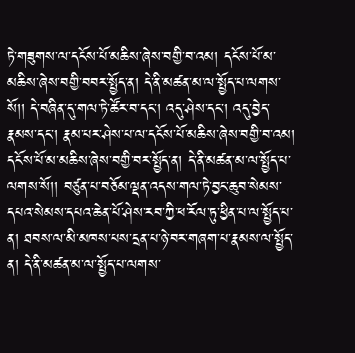ཏེ་གཟུགས་ལ་དངོས་པོ་མཆིས་ཞེས་བགྱི་བ་འམ། དངོས་པོ་མ་མཆིས་ཞེས་བགྱི་བབར་སྤྱོད་ན། དེ་ནི་མཚན་མ་ལ་སྤྱོད་པ་ལགས་སོ།། དེ་བཞིན་དུ་གལ་ཏེ་ཚོར་བ་དང་། འདུ་ཤེས་དང་། འདུ་བྱེད་རྣམས་དང་། རྣམ་པར་ཤེས་པ་ལ་དངོས་པོ་མཆིས་ཞེས་བགྱི་བ་འམ། དངོས་པོ་མ་མཆིས་ཞེས་བགྱི་བར་སྤྱོད་ན། དེ་ནི་མཚན་མ་ལ་སྤྱོད་པ་ལགས་སོ།། བཙུན་པ་བཅོམ་ལྡན་འདས་གལ་ཏེ་བྱང་ཆུབ་སེམས་དཔའ་སེམས་དཔའ་ཆེན་པོ་ཤེས་རབ་ཀྱི་ཕ་རོལ་ཏུ་ཕྱིན་པ་ལ་སྤྱོད་པ་ན། ཐབས་ལ་མི་མཁས་པས་དྲན་པ་ཉེ་བར་གཞག་པ་རྣམས་ལ་སྤྱོད་ན། དེ་ནི་མཚན་མ་ལ་སྤྱོད་པ་ལགས་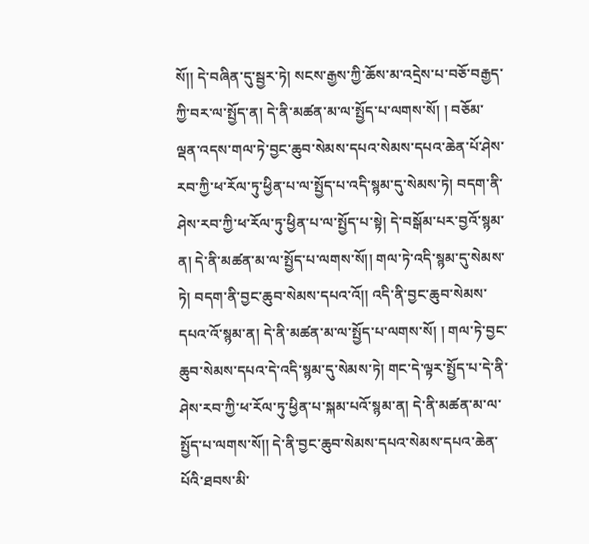སོ།། དེ་བཞིན་དུ་སྦྱར་ཏེ། སངས་རྒྱས་ཀྱི་ཆོས་མ་འདྲེས་པ་བཅོ་བརྒྱད་ཀྱི་བར་ལ་སྤྱོད་ན། དེ་ནི་མཚན་མ་ལ་སྤྱོད་པ་ལགས་སོ། ། བཅོམ་ལྡན་འདས་གལ་ཏེ་བྱང་ཆུབ་སེམས་དཔའ་སེམས་དཔའ་ཆེན་པོ་ཤེས་རབ་ཀྱི་ཕ་རོལ་ཏུ་ཕྱིན་པ་ལ་སྤྱོད་པ་འདི་སྙམ་དུ་སེམས་ཏེ། བདག་ནི་ཤེས་རབ་ཀྱི་ཕ་རོལ་ཏུ་ཕྱིན་པ་ལ་སྤྱོད་པ་སྟེ། དེ་བསྒོམ་པར་བྱའོ་སྙམ་ན། དེ་ནི་མཚན་མ་ལ་སྤྱོད་པ་ལགས་སོ།། གལ་ཏེ་འདི་སྙམ་དུ་སེམས་ཏེ། བདག་ནི་བྱང་ཆུབ་སེམས་དཔའ་འོ།། འདི་ནི་བྱང་ཆུབ་སེམས་དཔའ་འོ་སྙམ་ན། དེ་ནི་མཚན་མ་ལ་སྤྱོད་པ་ལགས་སོ། ། གལ་ཏེ་བྱང་ཆུབ་སེམས་དཔའ་དེ་འདི་སྙམ་དུ་སེམས་ཏེ། གང་དེ་ལྟར་སྤྱོད་པ་དེ་ནི་ཤེས་རབ་ཀྱི་ཕ་རོལ་ཏུ་ཕྱིན་པ་སྐམ་པའོ་སྙམ་ན། དེ་ནི་མཚན་མ་ལ་སྤྱོད་པ་ལགས་སོ།། དེ་ནི་བྱང་ཆུབ་སེམས་དཔའ་སེམས་དཔའ་ཆེན་པོའི་ཐབས་མི་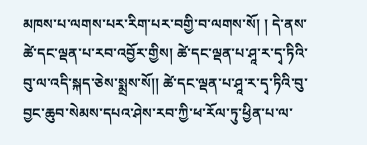མཁས་པ་ལགས་པར་རིག་པར་བགྱི་བ་ལགས་སོ། ། དེ་ནས་ཚེ་དང་ལྡན་པ་རབ་འབྱོར་གྱིས། ཚེ་དང་ལྡན་པ་ཤཱ་ར་དྭ་ཏིའི་བུ་ལ་འདི་སྐད་ཅེས་སྨྲས་སོ།། ཚེ་དང་ལྡན་པ་ཤཱ་ར་དྭ་ཏིའི་བུ་བྱང་ཆུབ་སེམས་དཔའ་ཤེས་རབ་ཀྱི་ཕ་རོལ་ཏུ་ཕྱིན་པ་ལ་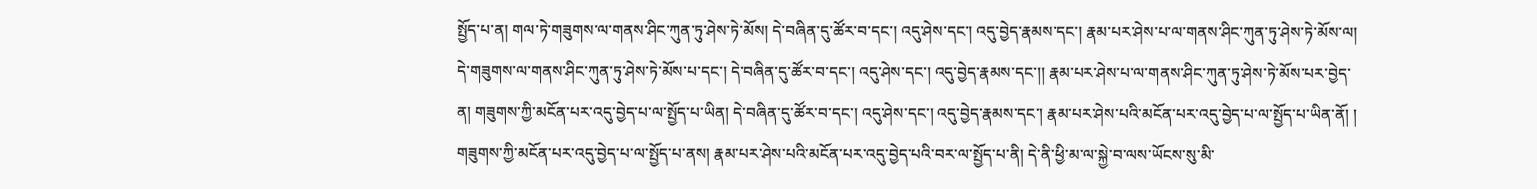སྤྱོད་པ་ན། གལ་ཏེ་གཟུགས་ལ་གནས་ཤིང་ཀུན་ཏུ་ཤེས་ཏེ་མོས། དེ་བཞིན་དུ་ཚོར་བ་དང་། འདུ་ཤེས་དང་། འདུ་བྱེད་རྣམས་དང་། རྣམ་པར་ཤེས་པ་ལ་གནས་ཤིང་ཀུན་ཏུ་ཤེས་ཏེ་མོས་ལ། དེ་གཟུགས་ལ་གནས་ཤིང་ཀུན་ཏུ་ཤེས་ཏེ་མོས་པ་དང་། དེ་བཞིན་དུ་ཚོར་བ་དང་། འདུ་ཤེས་དང་། འདུ་བྱེད་རྣམས་དང་།། རྣམ་པར་ཤེས་པ་ལ་གནས་ཤིང་ཀུན་ཏུ་ཤེས་ཏེ་མོས་པར་བྱེད་ན། གཟུགས་ཀྱི་མངོན་པར་འདུ་བྱེད་པ་ལ་སྤྱོད་པ་ཡིན། དེ་བཞིན་དུ་ཚོར་བ་དང་། འདུ་ཤེས་དང་། འདུ་བྱེད་རྣམས་དང་། རྣམ་པར་ཤེས་པའི་མངོན་པར་འདུ་བྱེད་པ་ལ་སྤྱོད་པ་ཡིན་ནོ། ། གཟུགས་ཀྱི་མངོན་པར་འདུ་བྱེད་པ་ལ་སྤྱོད་པ་ནས། རྣམ་པར་ཤེས་པའི་མངོན་པར་འདུ་བྱེད་པའི་བར་ལ་སྤྱོད་པ་ནི། དེ་ནི་ཕྱི་མ་ལ་སྐྱེ་བ་ལས་ཡོངས་སུ་མི་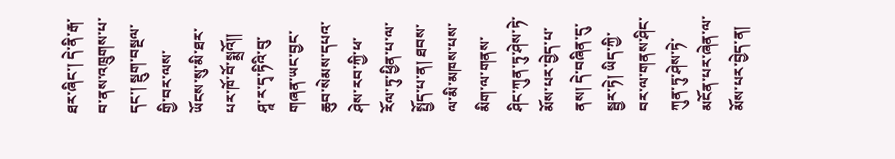ཐར་ཞིང་། དེ་ནི་རྒ་བ་ནས་འཁྲུགས་པ་དང་། སྡུག་བསྔལ་གྱི་བར་ལས་ཡོངས་སུ་མི་ཐར་པར་ཁོ་བོ་སྨྲའོ།། ཤཱ་ར་དྭ་ཏིའི་བུ་གཞན་ཡང་བྱང་ཆུབ་སེམས་དཔའ་ཤེས་རབ་ཀྱི་ཕ་རོལ་ཏུ་ཕྱིན་པ་ལ་སྤྱོད་པ་ན། ཐབས་ལ་མི་མཁས་པས་མིག་ལ་གནས་ཤིང་ཀུན་ཏུ་ཤེས་ཏེ་མོས་པར་བྱེད་པ་ནས། དེ་བཞིན་དུ་སྦྱར་ཏེ། ཡིད་ཀྱི་བར་ལ་གནས་ཤིང་ཀུན་ཏུ་ཤེས་ཏེ་མངོན་པར་ཞེན་ལ་མོས་པར་བྱེད་ན།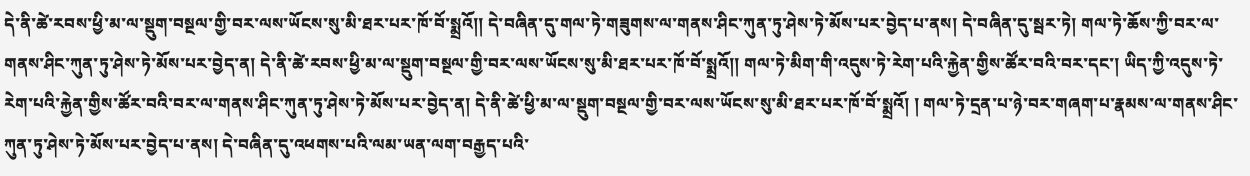དེ་ནི་ཚེ་རབས་ཕྱི་མ་ལ་སྡུག་བསྔལ་གྱི་བར་ལས་ཡོངས་སུ་མི་ཐར་པར་ཁོ་བོ་སྨྲའོ།། དེ་བཞིན་དུ་གལ་ཏེ་གཟུགས་ལ་གནས་ཤིང་ཀུན་ཏུ་ཤེས་ཏེ་མོས་པར་བྱེད་པ་ནས། དེ་བཞིན་དུ་སྦར་ཏེ། གལ་ཏེ་ཆོས་ཀྱི་བར་ལ་གནས་ཤིང་ཀུན་ཏུ་ཤེས་ཏེ་མོས་པར་བྱེད་ན། དེ་ནི་ཚེ་རབས་ཕྱི་མ་ལ་སྡུག་བསྔལ་གྱི་བར་ལས་ཡོངས་སུ་མི་ཐར་པར་ཁོ་བོ་སྨྲའོ།། གལ་ཏེ་མིག་གི་འདུས་ཏེ་རེག་པའི་རྐྱེན་གྱིས་ཚོར་བའི་བར་དང་། ཡིད་ཀྱི་འདུས་ཏེ་རེག་པའི་རྐྱེན་གྱིས་ཚོར་བའི་བར་ལ་གནས་ཤིང་ཀུན་ཏུ་ཤེས་ཏེ་མོས་པར་བྱེད་ན། དེ་ནི་ཚེ་ཕྱི་མ་ལ་སྡུག་བསྔལ་གྱི་བར་ལས་ཡོངས་སུ་མི་ཐར་པར་ཁོ་བོ་སྨྲའོ། ། གལ་ཏེ་དྲན་པ་ཉེ་བར་གཞག་པ་རྣམས་ལ་གནས་ཤིང་ཀུན་ཏུ་ཤེས་ཏེ་མོས་པར་བྱེད་པ་ནས། དེ་བཞིན་དུ་འཕགས་པའི་ལམ་ཡན་ལག་བརྒྱད་པའི་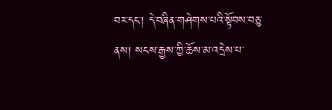བར་དང་། དེ་བཞིན་གཤེགས་པའི་སྟོབས་བཅུ་ནས། སངས་རྒྱས་ཀྱི་ཆོས་མ་འདྲེས་པ་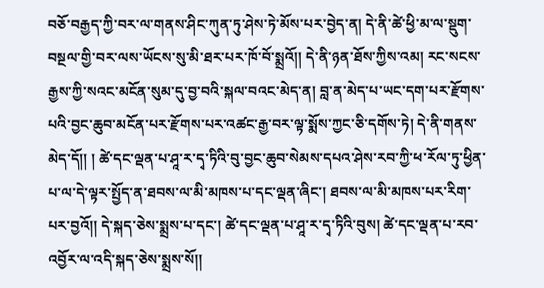བཅོ་བརྒྱད་ཀྱི་བར་ལ་གནས་ཤིང་ཀུན་ཏུ་ཤེས་ཏེ་མོས་པར་བྱེད་ན། དེ་ནི་ཚེ་ཕྱི་མ་ལ་སྡུག་བསྔལ་གྱི་བར་ལས་ཡོངས་སུ་མི་ཐར་པར་ཁོ་བོ་སྨྲའོ།། དེ་ནི་ཉན་ཐོས་ཀྱིས་འམ། རང་སངས་རྒྱས་ཀྱི་སའང་མངོན་སུམ་དུ་བྱ་བའི་སྐལ་བའང་མེད་ན། བླ་ན་མེད་པ་ཡང་དག་པར་རྫོགས་པའི་བྱང་ཆུབ་མངོན་པར་རྫོགས་པར་འཚང་རྒྱ་བར་ལྟ་སྨོས་ཀྱང་ཅི་དགོས་ཏེ། དེ་ནི་གནས་མེད་དོ།། ། ཚེ་དང་ལྡན་པ་ཤཱ་ར་དྭ་ཏིའི་བུ་བྱང་ཆུབ་སེམས་དཔའ་ཤེས་རབ་ཀྱི་ཕ་རོལ་ཏུ་ཕྱིན་པ་ལ་དེ་ལྟར་སྤྱོད་ན་ཐབས་ལ་མི་མཁས་པ་དང་ལྡན་ཞིང་། ཐབས་ལ་མི་མཁས་པར་རིག་པར་བྱའོ།། དེ་སྐད་ཅེས་སྨྲས་པ་དང་། ཚེ་དང་ལྡན་པ་ཤཱ་ར་དྭ་ཏིའི་བུས། ཚེ་དང་ལྡན་པ་རབ་འབྱོར་ལ་འདི་སྐད་ཅེས་སྨྲས་སོ།།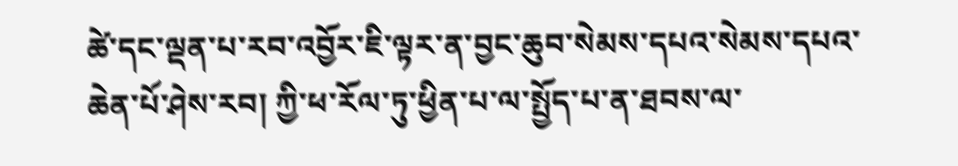ཚེ་དང་ལྡན་པ་རབ་འབྱོར་ཇི་ལྟར་ན་བྱང་ཆུབ་སེམས་དཔའ་སེམས་དཔའ་ཆེན་པོ་ཤེས་རབ། ཀྱི་ཕ་རོལ་ཏུ་ཕྱིན་པ་ལ་སྤྱོད་པ་ན་ཐབས་ལ་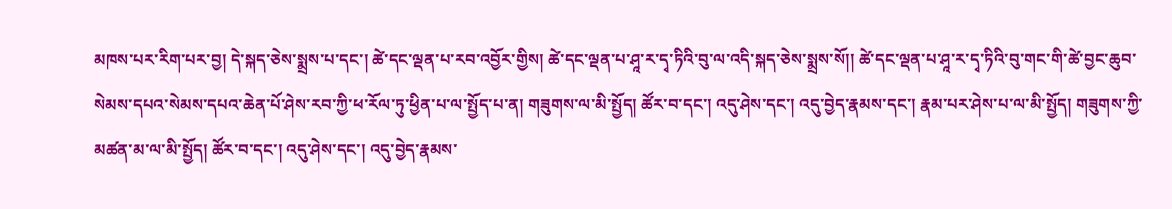མཁས་པར་རིག་པར་བྱ། དེ་སྐད་ཅེས་སྨྲས་པ་དང་། ཚེ་དང་ལྡན་པ་རབ་འབྱོར་གྱིས། ཚེ་དང་ལྡན་པ་ཤཱ་ར་དྭ་ཏིའི་བུ་ལ་འདི་སྐད་ཅེས་སྨྲས་སོ།། ཚེ་དང་ལྡན་པ་ཤཱ་ར་དྭ་ཏིའི་བུ་གང་གི་ཚེ་བྱང་ཆུབ་སེམས་དཔའ་སེམས་དཔའ་ཆེན་པོ་ཤེས་རབ་ཀྱི་ཕ་རོལ་ཏུ་ཕྱིན་པ་ལ་སྤྱོད་པ་ན། གཟུགས་ལ་མི་སྤྱོད། ཚོར་བ་དང་། འདུ་ཤེས་དང་། འདུ་བྱེད་རྣམས་དང་། རྣམ་པར་ཤེས་པ་ལ་མི་སྤྱོད། གཟུགས་ཀྱི་མཚན་མ་ལ་མི་སྤྱོད། ཚོར་བ་དང་། འདུ་ཤེས་དང་། འདུ་བྱེད་རྣམས་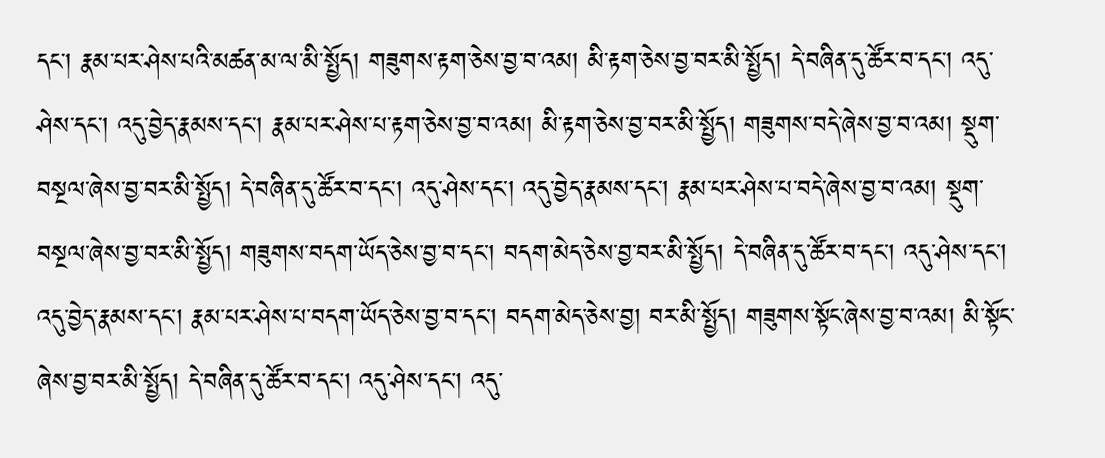དང་། རྣམ་པར་ཤེས་པའི་མཚན་མ་ལ་མི་སྤྱོད། གཟུགས་རྟག་ཅེས་བྱ་བ་འམ། མི་རྟག་ཅེས་བྱ་བར་མི་སྤྱོད། དེ་བཞིན་དུ་ཚོར་བ་དང་། འདུ་ཤེས་དང་། འདུ་བྱེད་རྣམས་དང་། རྣམ་པར་ཤེས་པ་རྟག་ཅེས་བྱ་བ་འམ། མི་རྟག་ཅེས་བྱ་བར་མི་སྤྱོད། གཟུགས་བདེ་ཞེས་བྱ་བ་འམ། སྡུག་བསྔལ་ཞེས་བྱ་བར་མི་སྤྱོད། དེ་བཞིན་དུ་ཚོར་བ་དང་། འདུ་ཤེས་དང་། འདུ་བྱེད་རྣམས་དང་། རྣམ་པར་ཤེས་པ་བདེ་ཞེས་བྱ་བ་འམ། སྡུག་བསྔལ་ཞེས་བྱ་བར་མི་སྤྱོད། གཟུགས་བདག་ཡོད་ཅེས་བྱ་བ་དང་། བདག་མེད་ཅེས་བྱ་བར་མི་སྤྱོད། དེ་བཞིན་དུ་ཚོར་བ་དང་། འདུ་ཤེས་དང་། འདུ་བྱེད་རྣམས་དང་། རྣམ་པར་ཤེས་པ་བདག་ཡོད་ཅེས་བྱ་བ་དང་། བདག་མེད་ཅེས་བྱ། བར་མི་སྤྱོད། གཟུགས་སྟོང་ཞེས་བྱ་བ་འམ། མི་སྟོང་ཞེས་བྱ་བར་མི་སྤྱོད། དེ་བཞིན་དུ་ཚོར་བ་དང་། འདུ་ཤེས་དང་། འདུ་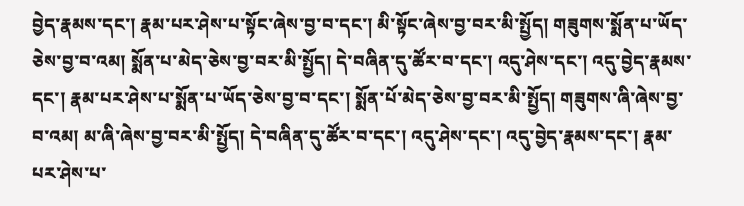བྱེད་རྣམས་དང་། རྣམ་པར་ཤེས་པ་སྟོང་ཞེས་བྱ་བ་དང་། མི་སྟོང་ཞེས་བྱ་བར་མི་སྤྱོད། གཟུགས་སྨོན་པ་ཡོད་ཅེས་བྱ་བ་འམ། སྨོན་པ་མེད་ཅེས་བྱ་བར་མི་སྤྱོད། དེ་བཞིན་དུ་ཚོར་བ་དང་། འདུ་ཤེས་དང་། འདུ་བྱེད་རྣམས་དང་། རྣམ་པར་ཤེས་པ་སྨོན་པ་ཡོད་ཅེས་བྱ་བ་དང་། སྨོན་པོ་མེད་ཅེས་བྱ་བར་མི་སྤྱོད། གཟུགས་ཞི་ཞེས་བྱ་བ་འམ། མ་ཞི་ཞེས་བྱ་བར་མི་སྤྱོད། དེ་བཞིན་དུ་ཚོར་བ་དང་། འདུ་ཤེས་དང་། འདུ་བྱེད་རྣམས་དང་། རྣམ་པར་ཤེས་པ་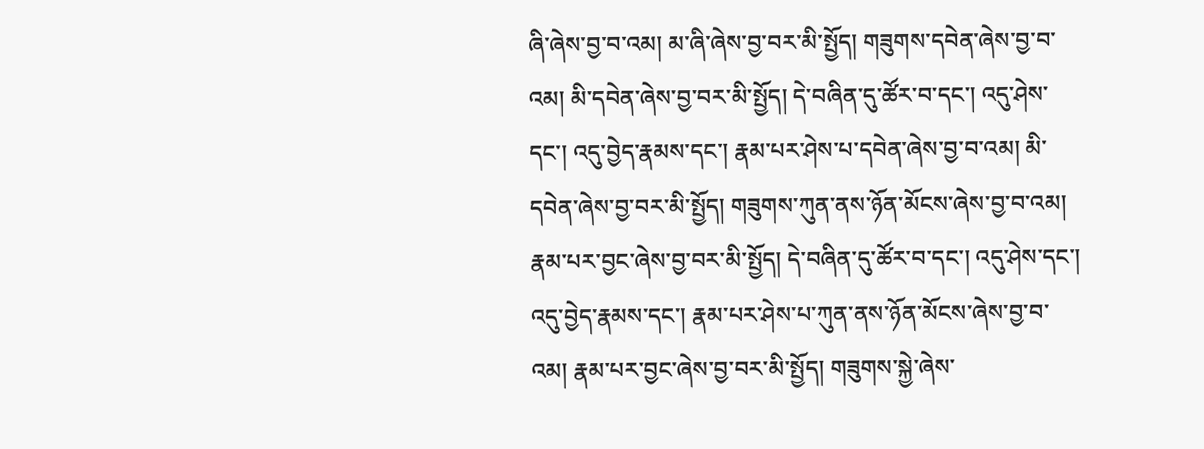ཞི་ཞེས་བྱ་བ་འམ། མ་ཞི་ཞེས་བྱ་བར་མི་སྤྱོད། གཟུགས་དབེན་ཞེས་བྱ་བ་འམ། མི་དབེན་ཞེས་བྱ་བར་མི་སྤྱོད། དེ་བཞིན་དུ་ཚོར་བ་དང་། འདུ་ཤེས་དང་། འདུ་བྱེད་རྣམས་དང་། རྣམ་པར་ཤེས་པ་དབེན་ཞེས་བྱ་བ་འམ། མི་དབེན་ཞེས་བྱ་བར་མི་སྤྱོད། གཟུགས་ཀུན་ནས་ཉོན་མོངས་ཞེས་བྱ་བ་འམ། རྣམ་པར་བྱང་ཞེས་བྱ་བར་མི་སྤྱོད། དེ་བཞིན་དུ་ཚོར་བ་དང་། འདུ་ཤེས་དང་། འདུ་བྱེད་རྣམས་དང་། རྣམ་པར་ཤེས་པ་ཀུན་ནས་ཉོན་མོངས་ཞེས་བྱ་བ་འམ། རྣམ་པར་བྱང་ཞེས་བྱ་བར་མི་སྤྱོད། གཟུགས་སྐྱེ་ཞེས་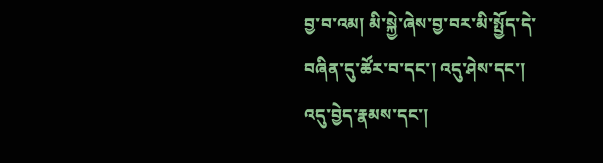བྱ་བ་འམ། མི་སྐྱེ་ཞེས་བྱ་བར་མི་སྤྱོད་དེ་བཞིན་དུ་ཚོར་བ་དང་། འདུ་ཤེས་དང་། འདུ་བྱེད་རྣམས་དང་།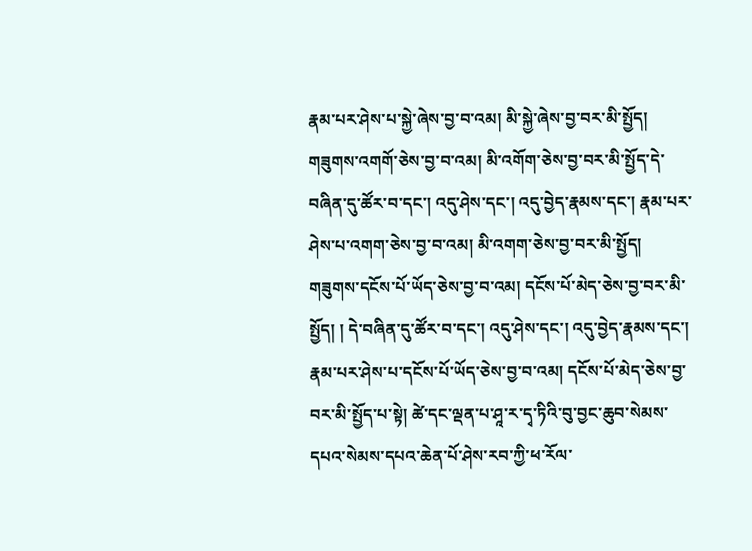རྣམ་པར་ཤེས་པ་སྐྱེ་ཞེས་བྱ་བ་འམ། མི་སྐྱེ་ཞེས་བྱ་བར་མི་སྤྱོད། གཟུགས་འགགོ་ཅེས་བྱ་བ་འམ། མི་འགོག་ཅེས་བྱ་བར་མི་སྤྱོད་དེ་བཞིན་དུ་ཚོར་བ་དང་། འདུ་ཤེས་དང་། འདུ་བྱེད་རྣམས་དང་། རྣམ་པར་ཤེས་པ་འགག་ཅེས་བྱ་བ་འམ། མི་འགག་ཅེས་བྱ་བར་མི་སྤྱོད། གཟུགས་དངོས་པོ་ཡོད་ཅེས་བྱ་བ་འམ། དངོས་པོ་མེད་ཅེས་བྱ་བར་མི་སྤྱོད། ། དེ་བཞིན་དུ་ཚོར་བ་དང་། འདུ་ཤེས་དང་། འདུ་བྱེད་རྣམས་དང་། རྣམ་པར་ཤེས་པ་དངོས་པོ་ཡོད་ཅེས་བྱ་བ་འམ། དངོས་པོ་མེད་ཅེས་བྱ་བར་མི་སྤྱོད་པ་སྟེ། ཚེ་དང་ལྡན་པ་ཤཱ་ར་དྭ་ཏིའི་བུ་བྱང་ཆུབ་སེམས་དཔའ་སེམས་དཔའ་ཆེན་པོ་ཤེས་རབ་ཀྱི་ཕ་རོལ་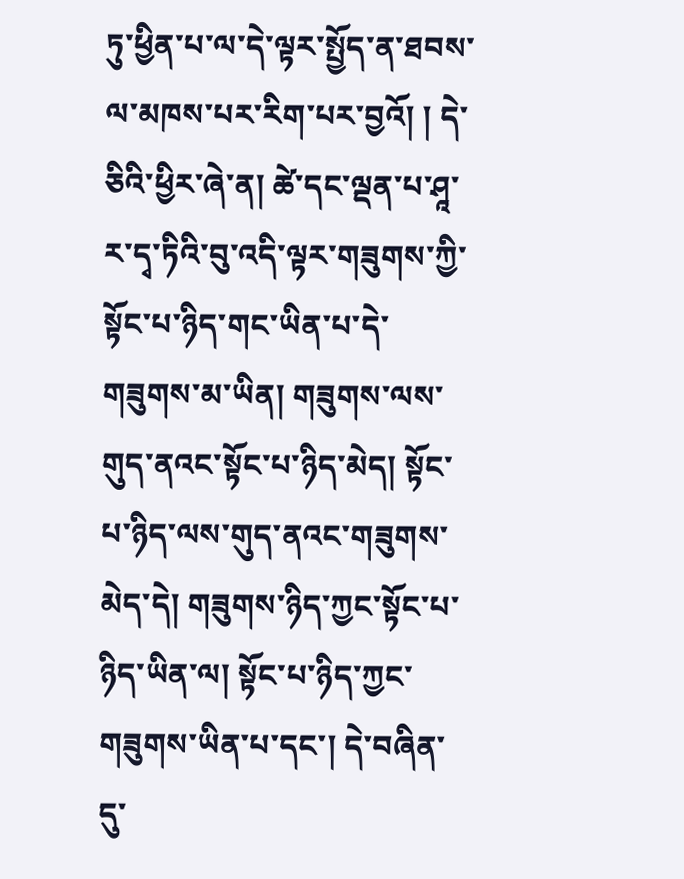ཏུ་ཕྱིན་པ་ལ་དེ་ལྟར་སྤྱོད་ན་ཐབས་ལ་མཁས་པར་རིག་པར་བྱའོ། ། དེ་ཅིའི་ཕྱིར་ཞེ་ན། ཚེ་དང་ལྡན་པ་ཤཱ་ར་དྭ་ཏིའི་བུ་འདི་ལྟར་གཟུགས་ཀྱི་སྟོང་པ་ཉིད་གང་ཡིན་པ་དེ་གཟུགས་མ་ཡིན། གཟུགས་ལས་གུད་ནའང་སྟོང་པ་ཉིད་མེད། སྟོང་པ་ཉིད་ལས་གུད་ནའང་གཟུགས་མེད་དེ། གཟུགས་ཉིད་ཀྱང་སྟོང་པ་ཉིད་ཡིན་ལ། སྟོང་པ་ཉིད་ཀྱང་གཟུགས་ཡིན་པ་དང་། དེ་བཞིན་དུ་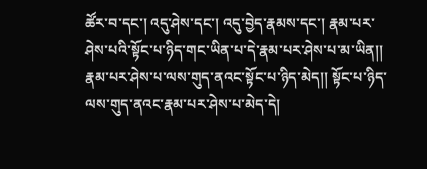ཚོར་བ་དང་། འདུ་ཤེས་དང་། འདུ་བྱེད་རྣམས་དང་། རྣམ་པར་ཤེས་པའི་སྟོང་པ་ཉིད་གང་ཡིན་པ་དེ་རྣམ་པར་ཤེས་པ་མ་ཡིན།། རྣམ་པར་ཤེས་པ་ལས་གུད་ནའང་སྟོང་པ་ཉིད་མེད།། སྟོང་པ་ཉིད་ལས་གུད་ནའང་རྣམ་པར་ཤེས་པ་མེད་དེ།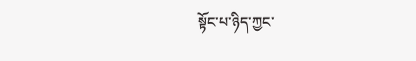སྟོང་པ་ཉིད་ཀྱང་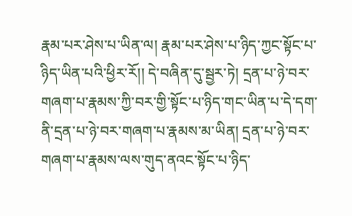རྣམ་པར་ཤེས་པ་ཡིན་ལ། རྣམ་པར་ཤེས་པ་ཉིད་ཀྱང་སྟོང་པ་ཉིད་ཡིན་པའི་ཕྱིར་རོ།། དེ་བཞིན་དུ་སྦྱར་ཏེ། དྲན་པ་ཉེ་བར་གཞག་པ་རྣམས་ཀྱི་བར་གྱི་སྟོང་པ་ཉིད་གང་ཡིན་པ་དེ་དག་ནི་དྲན་པ་ཉེ་བར་གཞག་པ་རྣམས་མ་ཡིན། དྲན་པ་ཉེ་བར་གཞག་པ་རྣམས་ལས་གུད་ནའང་སྟོང་པ་ཉིད་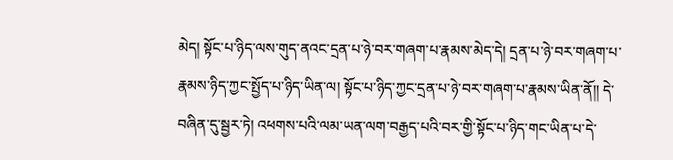མེད། སྟོང་པ་ཉིད་ལས་གུད་ནའང་དྲན་པ་ཉེ་བར་གཞག་པ་རྣམས་མེད་དེ། དྲན་པ་ཉེ་བར་གཞག་པ་རྣམས་ཉིད་ཀྱང་སྤྱོད་པ་ཉིད་ཡིན་ལ། སྟོང་པ་ཉིད་ཀྱང་དྲན་པ་ཉེ་བར་གཞག་པ་རྣམས་ཡིན་ནོ།། དེ་བཞིན་དུ་སྦྱར་ཏེ། འཕགས་པའི་ལམ་ཡན་ལག་བརྒྱད་པའི་བར་གྱི་སྟོང་པ་ཉིད་གང་ཡིན་པ་དེ་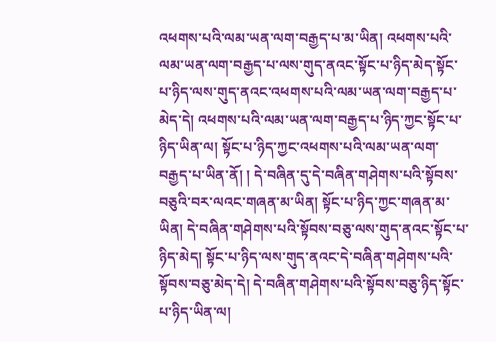འཕགས་པའི་ལམ་ཡན་ལག་བརྒྱད་པ་མ་ཡིན། འཕགས་པའི་ལམ་ཡན་ལག་བརྒྱད་པ་ལས་གུད་ནའང་སྟོང་པ་ཉིད་མེད་སྟོང་པ་ཉིད་ལས་གུད་ནའང་འཕགས་པའི་ལམ་ཡན་ལག་བརྒྱད་པ་མེད་དེ། འཕགས་པའི་ལམ་ཡན་ལག་བརྒྱད་པ་ཉིད་ཀྱང་སྟོང་པ་ཉིད་ཡིན་ལ། སྟོང་པ་ཉིད་ཀྱང་འཕགས་པའི་ལམ་ཡན་ལག་བརྒྱད་པ་ཡིན་ནོ། ། དེ་བཞིན་དུ་དེ་བཞིན་གཤེགས་པའི་སྟོབས་བཅུའི་བར་ལའང་གཞན་མ་ཡིན། སྟོང་པ་ཉིད་ཀྱང་གཞན་མ་ཡིན། དེ་བཞིན་གཤེགས་པའི་སྟོབས་བཅུ་ལས་གུད་ནའང་སྟོང་པ་ཉིད་མེད། སྟོང་པ་ཉིད་ལས་གུད་ནའང་དེ་བཞིན་གཤེགས་པའི་སྟོབས་བཅུ་མེད་དེ། དེ་བཞིན་གཤེགས་པའི་སྟོབས་བཅུ་ཉིད་སྟོང་པ་ཉིད་ཡིན་ལ།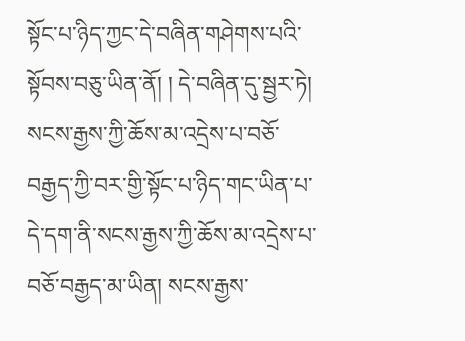སྟོང་པ་ཉིད་ཀྱང་དེ་བཞིན་གཤེགས་པའི་སྟོབས་བཅུ་ཡིན་ནོ། ། དེ་བཞིན་དུ་སྦྱར་ཏེ། སངས་རྒྱས་ཀྱི་ཆོས་མ་འདྲེས་པ་བཅོ་བརྒྱད་ཀྱི་བར་གྱི་སྟོང་པ་ཉིད་གང་ཡིན་པ་དེ་དག་ནི་སངས་རྒྱས་ཀྱི་ཆོས་མ་འདྲེས་པ་བཅོ་བརྒྱད་མ་ཡིན། སངས་རྒྱས་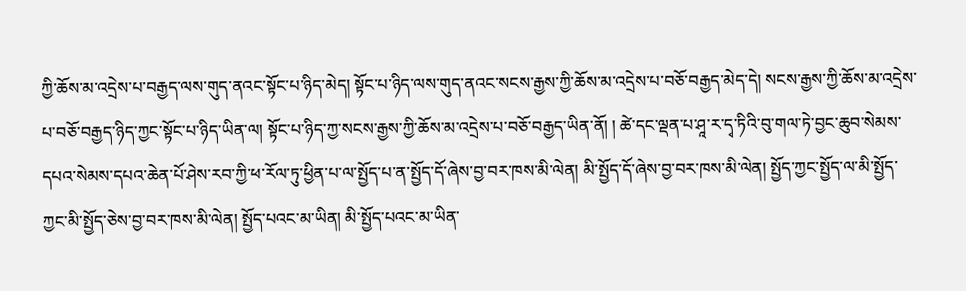ཀྱི་ཆོས་མ་འདྲེས་པ་བརྒྱད་ལས་གུད་ནའང་སྟོང་པ་ཉིད་མེད། སྟོང་པ་ཉིད་ལས་གུད་ནའང་སངས་རྒྱས་ཀྱི་ཆོས་མ་འདྲེས་པ་བཅོ་བརྒྱད་མེད་དེ། སངས་རྒྱས་ཀྱི་ཆོས་མ་འདྲེས་པ་བཅོ་བརྒྱད་ཉིད་ཀྱང་སྟོང་པ་ཉིད་ཡིན་ལ། སྟོང་པ་ཉིད་ཀྱ་སངས་རྒྱས་ཀྱི་ཆོས་མ་འདྲེས་པ་བཅོ་བརྒྱད་ཡིན་ནོ། ། ཚེ་དང་ལྡན་པ་ཤཱ་ར་དྭ་ཏིའི་བུ་གལ་ཏེ་བྱང་ཆུབ་སེམས་དཔའ་སེམས་དཔའ་ཆེན་པོ་ཤེས་རབ་ཀྱི་ཕ་རོལ་ཏུ་ཕྱིན་པ་ལ་སྤྱོད་པ་ན་སྤྱོད་དོ་ཞེས་བྱ་བར་ཁས་མི་ལེན། མི་སྤྱོད་དོ་ཞེས་བྱ་བར་ཁས་མི་ལེན། སྤྱོད་ཀྱང་སྤྱོད་ལ་མི་སྤྱོད་ཀྱང་མི་སྤྱོད་ཅེས་བྱ་བར་ཁས་མི་ལེན། སྤྱོད་པའང་མ་ཡིན། མི་སྤྱོད་པའང་མ་ཡིན་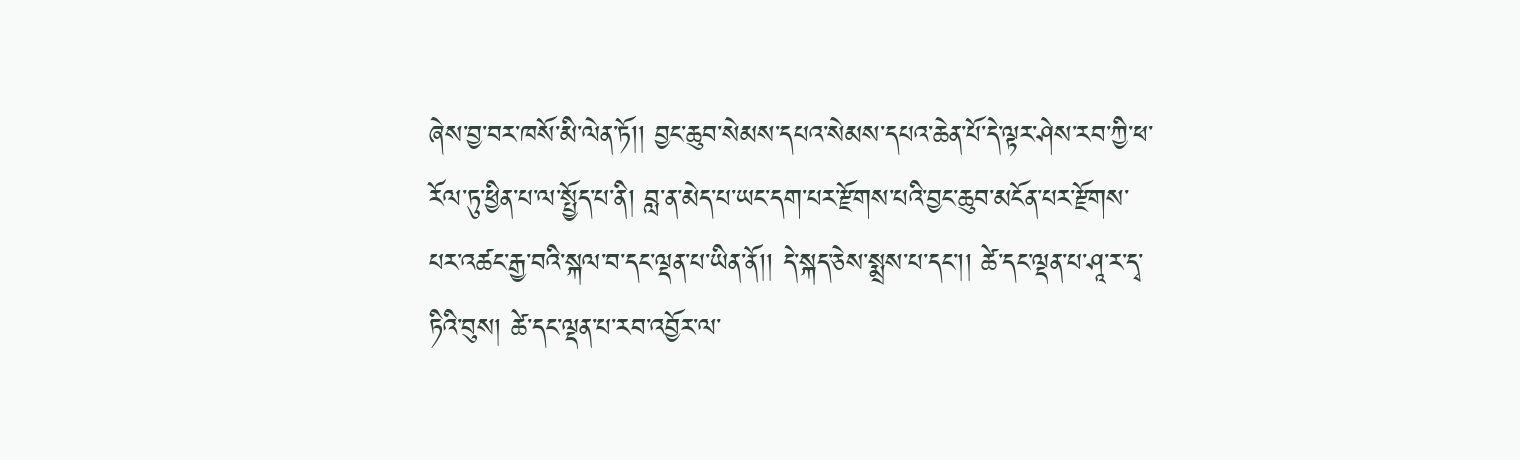ཞེས་བྱ་བར་ཁསོ་མི་ལེན་ཏོ།། བྱང་ཆུབ་སེམས་དཔའ་སེམས་དཔའ་ཆེན་པོ་དེ་ལྟར་ཤེས་རབ་ཀྱི་ཕ་རོལ་ཏུ་ཕྱིན་པ་ལ་སྤྱོད་པ་ནི། བླ་ན་མེད་པ་ཡང་དག་པར་རྫོགས་པའི་བྱང་ཆུབ་མངོན་པར་རྫོགས་པར་འཚང་རྒྱ་བའི་སྐལ་བ་དང་ལྡན་པ་ཡིན་ནོ།། དེ་སྐད་ཅེས་སྨྲས་པ་དང་།། ཚེ་དང་ལྡན་པ་ཤཱ་ར་དྭ་ཏིའི་བུས། ཚེ་དང་ལྡན་པ་རབ་འབྱོར་ལ་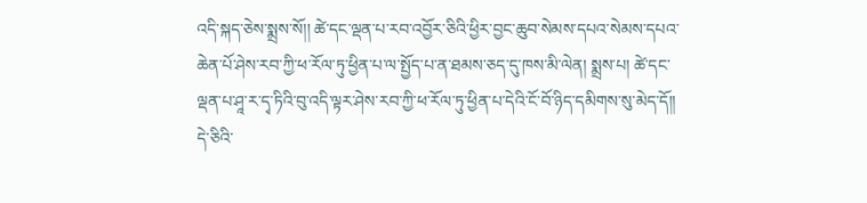འདི་སྐད་ཅེས་སྨྲས་སོ།། ཚེ་དང་ལྡན་པ་རབ་འབྱོར་ཅིའི་ཕྱིར་བྱང་ཆུབ་སེམས་དཔའ་སེམས་དཔའ་ཆེན་པོ་ཤེས་རབ་ཀྱི་ཕ་རོལ་ཏུ་ཕྱིན་པ་ལ་སྤྱོད་པ་ན་ཐམས་ཅད་དུ་ཁས་མི་ལེན། སྨྲས་པ། ཚེ་དང་ལྡན་པ་ཤཱ་ར་དྭ་ཏིའི་བུ་འདི་ལྟར་ཤེས་རབ་ཀྱི་ཕ་རོལ་ཏུ་ཕྱིན་པ་དེའི་ངོ་བོ་ཉིད་དམིགས་སུ་མེད་དོ།། དེ་ཅིའི་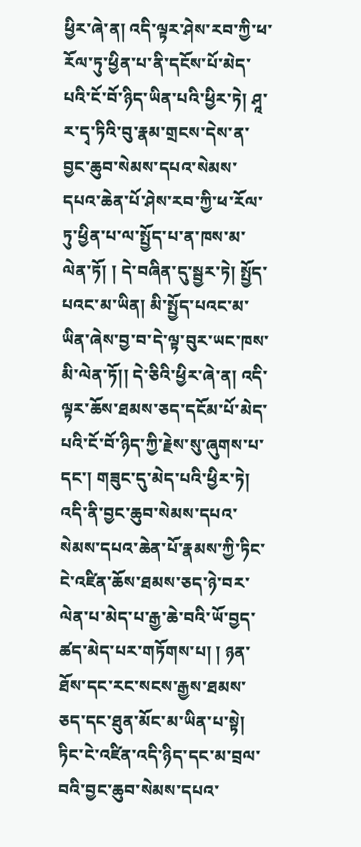ཕྱིར་ཞེ་ན། འདི་ལྟར་ཤེས་རབ་ཀྱི་ཕ་རོལ་ཏུ་ཕྱིན་པ་ནི་དངོས་པོ་མེད་པའི་ངོ་བོ་ཉིད་ཡིན་པའི་ཕྱིར་ཏེ། ཤཱ་ར་དྭ་ཏིའི་བུ་རྣམ་གྲངས་དེས་ན་བྱང་ཆུབ་སེམས་དཔའ་སེམས་དཔའ་ཆེན་པོ་ཤེས་རབ་ཀྱི་ཕ་རོལ་ཏུ་ཕྱིན་པ་ལ་སྤྱོད་པ་ན་ཁས་མ་ལེན་ཏོ། ། དེ་བཞིན་དུ་སྦྱར་ཏེ། སྤྱོད་པའང་མ་ཡིན། མི་སྤྱོད་པའང་མ་ཡིན་ཞེས་བྱ་བ་དེ་ལྟ་བུར་ཡང་ཁས་མི་ལེན་ཏོ།། དེ་ཅིའི་ཕྱིར་ཞེ་ན། འདི་ལྟར་ཆོས་ཐམས་ཅད་དངོམ་པོ་མེད་པའི་ངོ་བོ་ཉིད་ཀྱི་རྗེས་སུ་ཞུགས་པ་དང་། གཟུང་དུ་མེད་པའི་ཕྱིར་ཏེ། འདི་ནི་བྱང་ཆུབ་སེམས་དཔའ་སེམས་དཔའ་ཆེན་པོ་རྣམས་ཀྱི་ཏིང་ངེ་འཛིན་ཆོས་ཐམས་ཅད་ཉེ་བར་ལེན་པ་མེད་པ་རྒྱ་ཆེ་བའི་ཡོ་བྱད་ཚད་མེད་པར་གཏོགས་པ། ། ཉན་ཐོས་དང་རང་སངས་རྒྱས་ཐམས་ཅད་དང་ཐུན་མོང་མ་ཡིན་པ་སྟེ། ཏིང་ངེ་འཛིན་འདི་ཉིད་དང་མ་བྲལ་བའི་བྱང་ཆུབ་སེམས་དཔའ་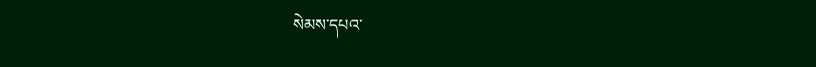སེམས་དཔའ་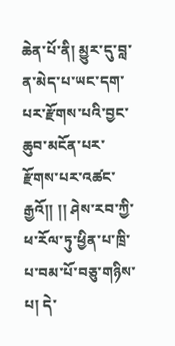ཆེན་པོ་ནི། མྱུར་དུ་བླ་ན་མེད་པ་ཡང་དག་པར་རྫོགས་པའི་བྱང་ཆུབ་མངོན་པར་རྫོགས་པར་འཚང་རྒྱའོ།། །། ཤེས་རབ་ཀྱི་ཕ་རོལ་ཏུ་ཕྱིན་པ་ཁྲི་པ་བམ་པོ་བཅུ་གཉིས་པ། དེ་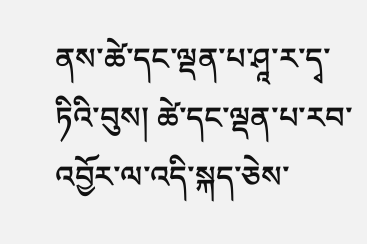ནས་ཚེ་དང་ལྡན་པ་ཤཱ་ར་དྭ་ཏིའི་བུས། ཚེ་དང་ལྡན་པ་རབ་འབྱོར་ལ་འདི་སྐད་ཅེས་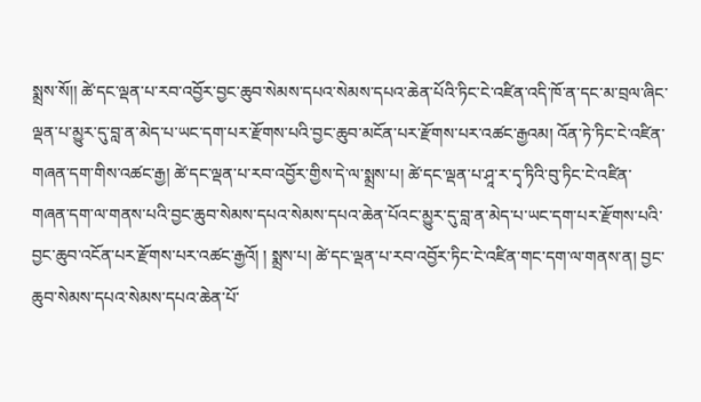སྨྲས་སོ།། ཚེ་དང་ལྡན་པ་རབ་འབྱོར་བྱང་ཆུབ་སེམས་དཔའ་སེམས་དཔའ་ཆེན་པོའི་ཏིང་ངེ་འཛིན་འདི་ཁོ་ན་དང་མ་བྲལ་ཞིང་ལྡན་པ་མྱུར་དུ་བླ་ན་མེད་པ་ཡང་དག་པར་རྫོགས་པའི་བྱང་ཆུབ་མངོན་པར་རྫོགས་པར་འཚང་རྒྱའམ། འོན་ཏེ་ཏིང་ངེ་འཛིན་གཞན་དག་གིས་འཚང་རྒྱ། ཚེ་དང་ལྡན་པ་རབ་འབྱོར་གྱིས་དེ་ལ་སྨྲས་པ། ཚེ་དང་ལྡན་པ་ཤཱ་ར་དྭ་ཏིའི་བུ་ཏིང་ངེ་འཛིན་གཞན་དག་ལ་གནས་པའི་བྱང་ཆུབ་སེམས་དཔའ་སེམས་དཔའ་ཆེན་པོའང་མྱུར་དུ་བླ་ན་མེད་པ་ཡང་དག་པར་རྫོགས་པའི་བྱང་ཆུབ་འངོན་པར་རྫོགས་པར་འཚང་རྒྱའོ། ། སྨྲས་པ། ཚེ་དང་ལྡན་པ་རབ་འབྱོར་ཏིང་ངེ་འཛིན་གང་དག་ལ་གནས་ན། བྱང་ཆུབ་སེམས་དཔའ་སེམས་དཔའ་ཆེན་པོ་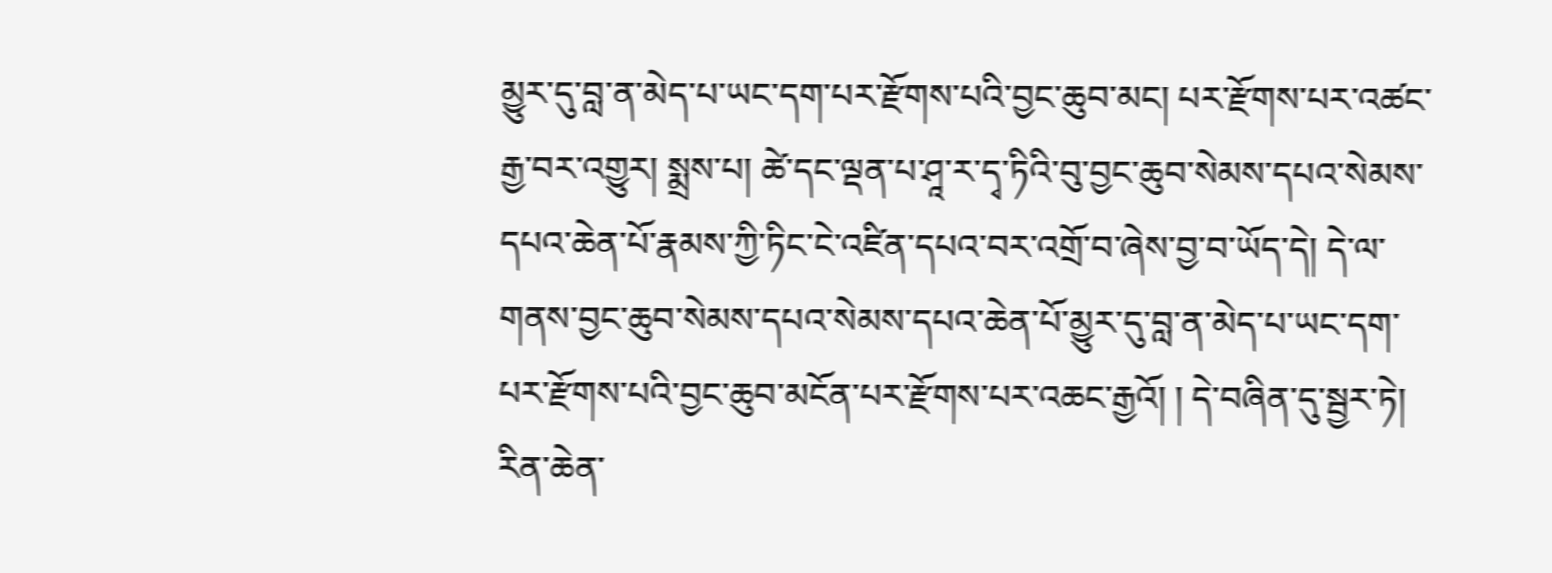མྱུར་དུ་བླ་ན་མེད་པ་ཡང་དག་པར་རྫོགས་པའི་བྱང་ཆུབ་མང། པར་རྫོགས་པར་འཚང་རྒྱ་བར་འགྱུར། སྨྲས་པ། ཚེ་དང་ལྡན་པ་ཤཱ་ར་དྭ་ཏིའི་བུ་བྱང་ཆུབ་སེམས་དཔའ་སེམས་དཔའ་ཆེན་པོ་རྣམས་ཀྱི་ཏིང་ངེ་འཛིན་དཔའ་བར་འགྲོ་བ་ཞེས་བྱ་བ་ཡོད་དེ། དེ་ལ་གནས་བྱང་ཆུབ་སེམས་དཔའ་སེམས་དཔའ་ཆེན་པོ་མྱུར་དུ་བླ་ན་མེད་པ་ཡང་དག་པར་རྫོགས་པའི་བྱང་ཆུབ་མངོན་པར་རྫོགས་པར་འཆང་རྒྱའོ། ། དེ་བཞིན་དུ་སྦྱར་ཏེ། རིན་ཆེན་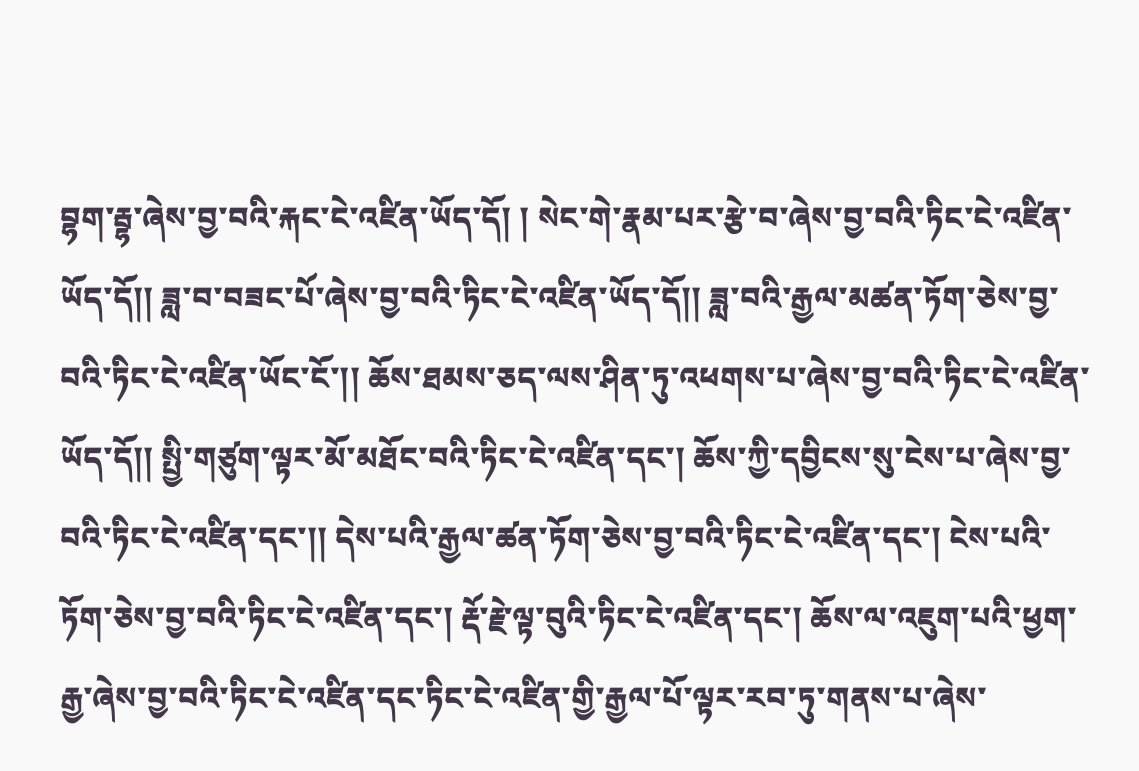བྷག་རྦྷ་ཞེས་བྱ་བའི་རྐང་ངེ་འཛིན་ཡོད་དོ། ། སེང་གེ་རྣམ་པར་རྩེ་བ་ཞེས་བྱ་བའི་ཏིང་ངེ་འཛིན་ཡོད་དོ།། ཟླ་བ་བཟང་པོ་ཞེས་བྱ་བའི་ཏིང་ངེ་འཛིན་ཡོད་དོ།། ཟླ་བའི་རྒྱལ་མཚན་ཏོག་ཅེས་བྱ་བའི་ཏིང་ངེ་འཛིན་ཡོང་ངོ་།། ཆོས་ཐམས་ཅད་ལས་ཤིན་ཏུ་འཕགས་པ་ཞེས་བྱ་བའི་ཏིང་ངེ་འཛིན་ཡོད་དོ།། སྤྱི་གཙུག་ལྟར་མོ་མཐོང་བའི་ཏིང་ངེ་འཛིན་དང་། ཆོས་ཀྱི་དབྱིངས་སུ་ངེས་པ་ཞེས་བྱ་བའི་ཏིང་ངེ་འཛིན་དང་།། དེས་པའི་རྒྱལ་ཚན་ཏོག་ཅེས་བྱ་བའི་ཏིང་ངེ་འཛིན་དང་། ངེས་པའི་ཏོག་ཅེས་བྱ་བའི་ཏིང་ངེ་འཛིན་དང་། རྡོ་རྗེ་ལྟ་བུའི་ཏིང་ངེ་འཛིན་དང་། ཆོས་ལ་འཇུག་པའི་ཕྱག་རྒྱ་ཞེས་བྱ་བའི་ཏིང་ངེ་འཛིན་དང་ཏིང་ངེ་འཛིན་གྱི་རྒྱལ་པོ་ལྟར་རབ་ཏུ་གནས་པ་ཞེས་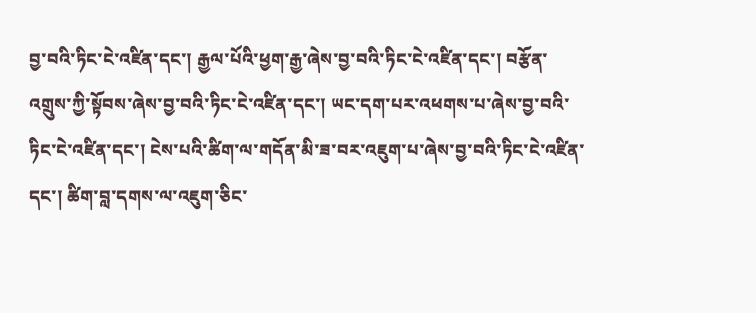བྱ་བའི་ཏིང་ངེ་འཛིན་དང་། རྒྱལ་པོའི་ཕྱག་རྒྱ་ཞེས་བྱ་བའི་ཏིང་ངེ་འཛིན་དང་། བརྩོན་འགྲུས་ཀྱི་སྟོབས་ཞེས་བྱ་བའི་ཏིང་ངེ་འཛིན་དང་། ཡང་དག་པར་འཕགས་པ་ཞེས་བྱ་བའི་ཏིང་ངེ་འཛིན་དང་། ངེས་པའི་ཚིག་ལ་གདོན་མི་ཟ་བར་འཇུག་པ་ཞེས་བྱ་བའི་ཏིང་ངེ་འཛིན་དང་། ཚིག་བླ་དགས་ལ་འཇུག་ཅིང་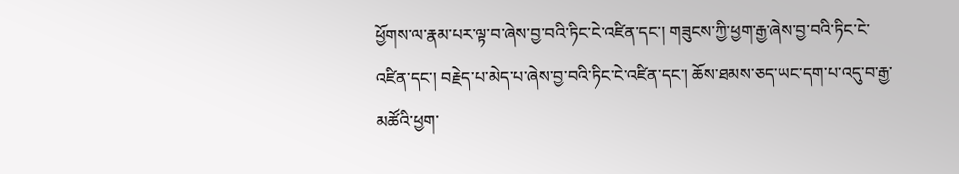ཕྱོགས་ལ་རྣམ་པར་ལྟ་བ་ཞེས་བྱ་བའི་ཏིང་ངེ་འཛིན་དང་། གཟུངས་ཀྱི་ཕྱག་རྒྱ་ཞེས་བྱ་བའི་ཏིང་ངེ་འཛིན་དང་། བརྗེད་པ་མེད་པ་ཞེས་བྱ་བའི་ཏིང་ངེ་འཛིན་དང་། ཆོས་ཐམས་ཅད་ཡང་དག་པ་འདུ་བ་རྒྱ་མཚོའི་ཕྱག་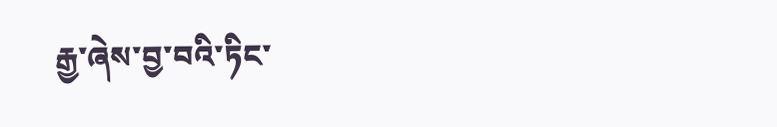རྒྱ་ཞེས་བྱ་བའི་ཏིང་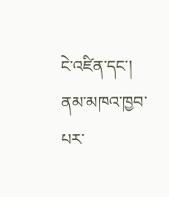ངེ་འཛིན་དང་། ནམ་མཁའ་ཁྱབ་པར་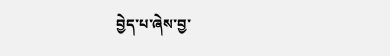བྱེད་པ་ཞེས་བྱ་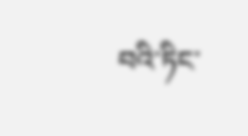བའི་ཏིང་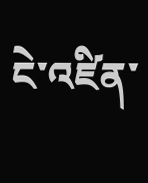ངེ་འཛིན་